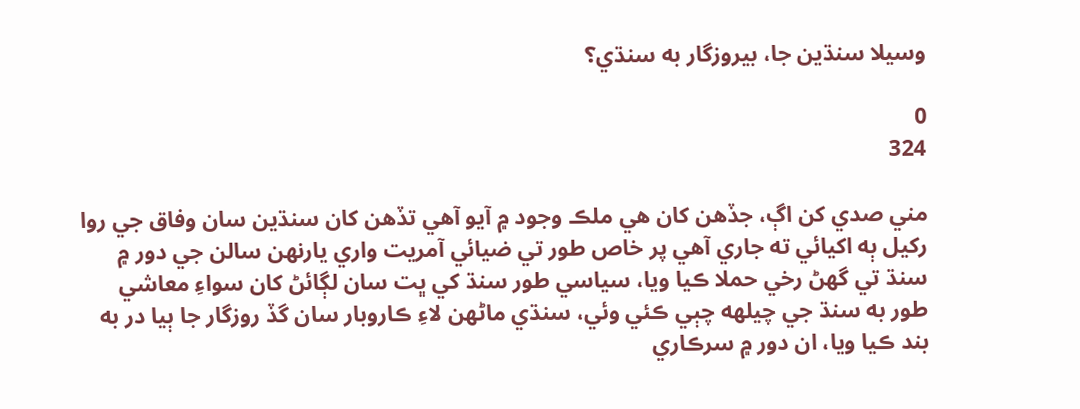وسيلا سنڌين جا، بيروزگار به سنڌي؟

0
324

مني صدي کن اڳ، جڏهن کان هي ملڪ وجود ۾ آيو آهي تڏهن کان سنڌين سان وفاق جي روا رکيل ٻه اکيائي ته جاري آهي پر خاص طور تي ضيائي آمريت واري يارنهن سالن جي دور ۾ سنڌ تي گهڻ رخي حملا ڪيا ويا، سياسي طور سنڌ کي ڀت سان لڳائڻ کان سواءِ معاشي طور به سنڌ جي چيلھه چٻي ڪئي وئي، سنڌي ماڻهن لاءِ ڪاروبار سان گڏ روزگار جا ٻيا در به بند ڪيا ويا، ان دور ۾ سرڪاري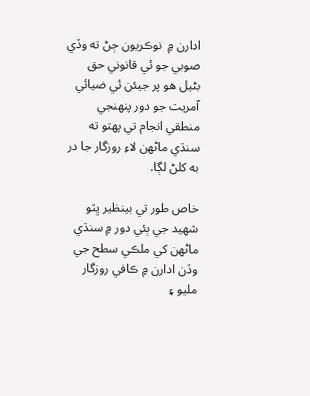ادارن ۾  نوڪريون ڄڻ ته وڏي صوبي جو ئي قانوني حق بڻيل هو پر جيئن ئي ضيائي آمريت جو دور پنهنجي منطقي انجام تي پهتو ته سنڌي ماڻهن لاءِ روزگار جا در به کلڻ لڳا.

خاص طور تي بينظير ڀٽو شهيد جي ٻئي دور ۾ سنڌي ماڻهن کي ملڪي سطح جي وڏن ادارن ۾ ڪافي روزگار مليو ۽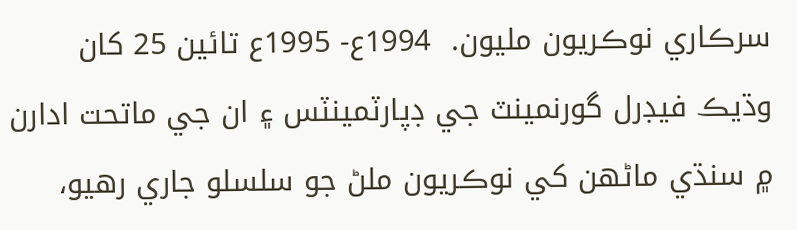سرڪاري نوڪريون مليون.  1994ع- 1995ع تائين 25 کان وڌيڪ فيڊرل گورنمينٽ جي ڊپارٽمينٽس ۽ ان جي ماتحت ادارن ۾ سنڌي ماڻهن کي نوڪريون ملڻ جو سلسلو جاري رهيو،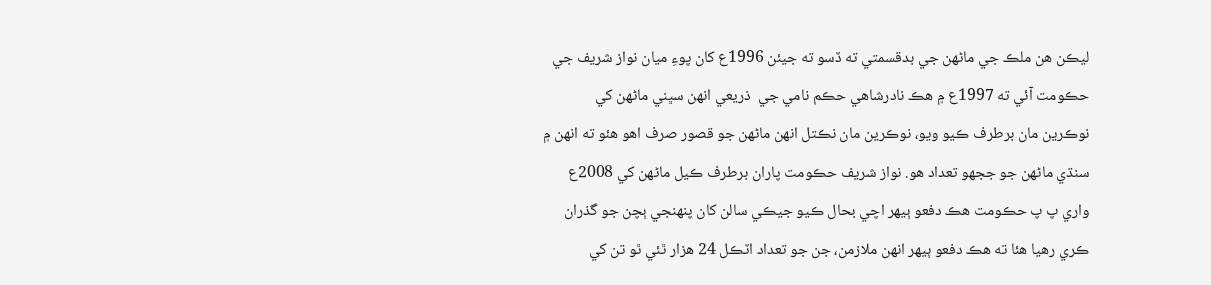ليڪن هن ملڪ جي ماڻهن جي بدقسمتي ته ڏسو ته جيئن 1996ع کان پوءِ ميان نواز شريف جي حڪومت آئي ته 1997ع ۾ هڪ نادرشاهي حڪم نامي جي  ذريعي انهن سڀني ماڻهن کي  نوڪرين مان برطرف ڪيو ويو، نوڪرين مان نڪتل انهن ماڻهن جو قصور صرف اهو هئو ته انهن ۾ سنڌي ماڻهن جو ججهو تعداد هو. نواز شريف حڪومت پاران برطرف ڪيل ماڻهن کي 2008ع واري پ پ حڪومت هڪ دفعو ٻيهر اچي بحال ڪيو جيڪي سالن کان پنهنجي ٻچن جو گذران ڪري رهيا هئا ته هڪ دفعو ٻيهر انهن ملازمن، جن جو تعداد اٽڪل 24 هزار ٿئي ٿو تن کي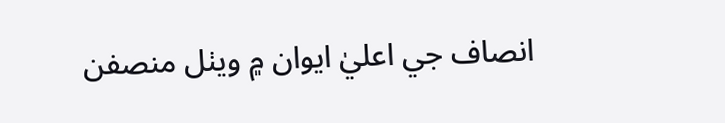انصاف جي اعليٰ ايوان ۾ ويٺل منصفن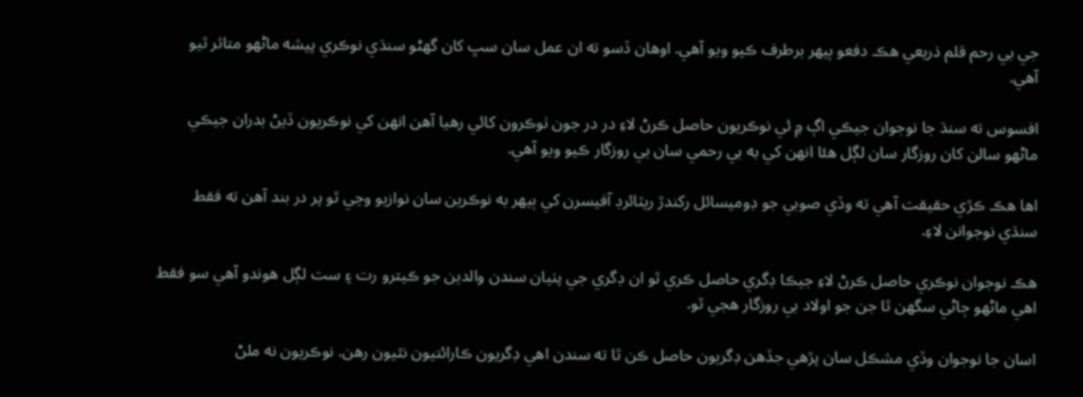جي بي رحم قلم ذريعي هڪ دفعو ٻيهر برطرف ڪيو ويو آهي. اوهان ڏسو ته ان عمل سان سڀ کان گهڻو سنڌي نوڪري پيشه ماڻهو متاثر ٿيو آهي.

افسوس ته سنڌ جا نوجوان جيڪي اڳ ۾ ئي نوڪريون حاصل ڪرڻ لاءِ در در جون ٺوڪرون کائي رهيا آهن انهن کي نوڪريون ڏيڻ بدران جيڪي ماڻهو سالن کان روزگار سان لڳل هئا انهن کي به بي رحمي سان بي روزگار ڪيو ويو آهي.

اها هڪ ڪڙي حقيقت آهي ته وڏي صوبي جو ڊوميسائل رکندڙ ريٽائرڊ آفيسرن کي ٻيھر به نوڪرين سان نوازيو وڃي ٿو پر در بند آهن ته فقط سنڌي نوجوانن لاءِ.

هڪ نوجوان نوڪري حاصل ڪرڻ لاءِ جيڪا ڊگري حاصل ڪري ٿو ان ڊگري جي پٺيان سندن والدين جو ڪيترو رت ۽ ست لڳل هوندو آهي سو فقط اهي ماڻهو ڄاڻي سگهن ٿا جن جو اولاد بي روزگار هجي ٿو.

اسان جا نوجوان وڏي مشڪل سان پڙھي جڏهن ڊگريون حاصل ڪن ٿا ته سندن اهي ڊگريون ڪارائتيون نٿيون رهن. نوڪريون نه ملڻ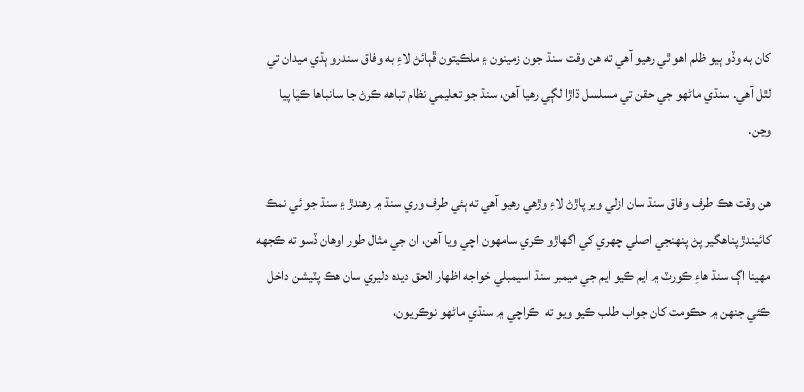کان به وڏو ٻيو ظلم اهو ٿي رهيو آهي ته هن وقت سنڌ جون زمينون ۽ ملڪيتون ڦٻائڻ لاءِ به وفاق سندرو ٻڌي ميدان تي لٿل آهي. سنڌي ماڻھو جي حقن تي مسلسل ڌاڙا لڳي رهيا آهن، سنڌ جو تعليمي نظام تباھه ڪرڻ جا سانباها ڪيا پيا وڃن.

هن وقت هڪ طرف وفاق سنڌ سان ازلي وير پاڙڻ لاءِ وڙهي رهيو آهي ته ٻئي طرف وري سنڌ ۾ رهندڙ ۽ سنڌ جو ئي نمڪ کائيندڙ پناهگير پڻ پنهنجي اصلي چهري کي اگهاڙو ڪري سامهون اچي ويا آهن، ان جي مثال طور اوهان ڏسو ته ڪجھه مهينا اڳ سنڌ هاءِ ڪورٽ ۾ ايم ڪيو ايم جي ميمبر سنڌ اسيمبلي خواجه اظهار الحق ديده دليري سان هڪ پٽيشن داخل ڪئي جنهن ۾ حڪومت کان جواب طلب ڪيو ويو ته  ڪراچي ۾ سنڌي ماڻهو نوڪريون،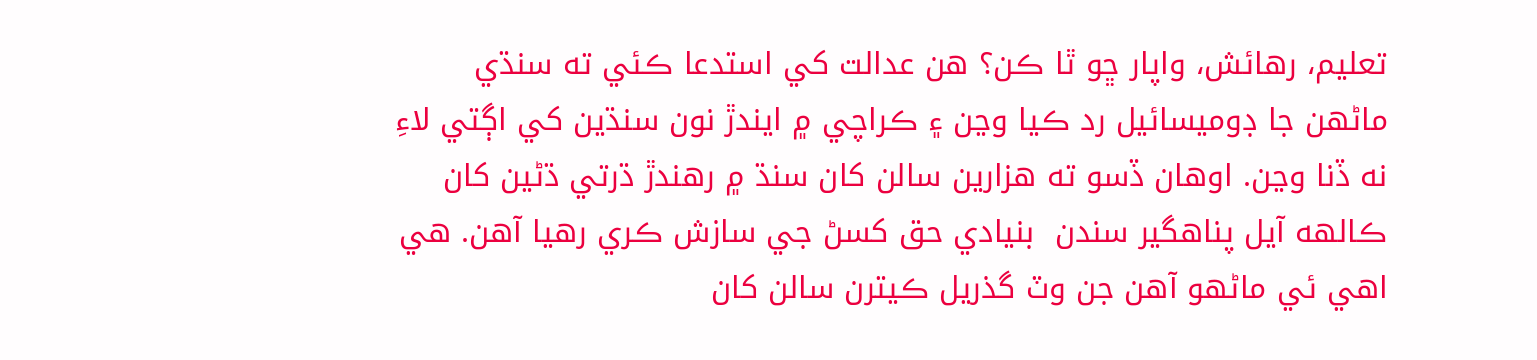تعليم، رهائش، واپار ڇو ٿا ڪن؟ هن عدالت کي استدعا ڪئي ته سنڌي ماڻهن جا ڊوميسائيل رد ڪيا وڃن ۽ ڪراچي ۾ ايندڙ نون سنڌين کي اڳتي لاءِ نه ڏنا وڃن. اوهان ڏسو ته هزارين سالن کان سنڌ ۾ رهندڙ ڌرتي ڌڻين کان ڪالھه آيل پناهگير سندن  بنيادي حق کسڻ جي سازش ڪري رهيا آهن. هي اهي ئي ماڻهو آهن جن وٽ گذريل ڪيترن سالن کان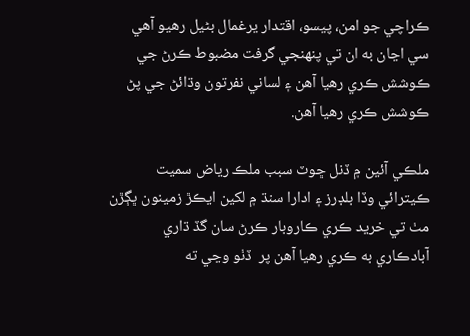ڪراچي جو امن، پيسو، اقتدار يرغمال بڻيل رهيو آهي سي اڃان به ان تي پنهنجي گرفت مضبوط ڪرڻ جي ڪوشش ڪري رهيا آهن ۽ لساني نفرتون وڌائڻ جي پڻ ڪوشش ڪري رهيا آهن.

ملڪي آئين ۾ ڏنل ڇوٽ سبب ملڪ رياض سميت ڪيترائي وڏا بلڊرز ۽ ادارا سنڌ ۾ لکين ايڪڙ زمينون ڀڳڙن مٺ تي خريد ڪري ڪاروبار ڪرڻ سان گڏ ڌاري آبادڪاري به ڪري رهيا آهن پر  ڏٺو وڃي ته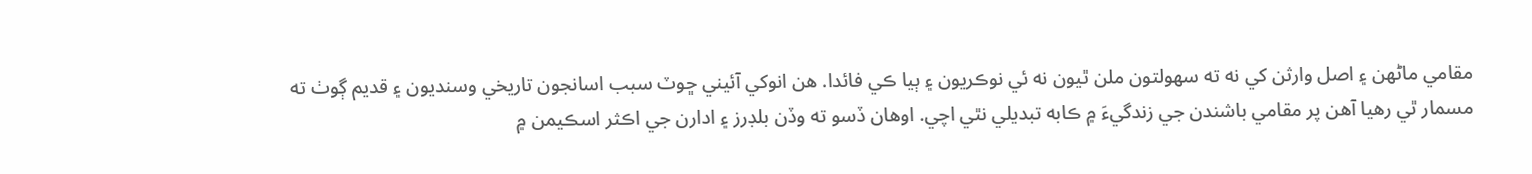مقامي ماڻهن ۽ اصل وارثن کي نه ته سهولتون ملن ٿيون نه ئي نوڪريون ۽ ٻيا ڪي فائدا. هن انوکي آئيني ڇوٽ سبب اسانجون تاريخي وسنديون ۽ قديم ڳوٺ ته مسمار ٿي رهيا آهن پر مقامي باشندن جي زندگيءَ ۾ ڪابه تبديلي نٿي اچي. اوهان ڏسو ته وڏن بلڊرز ۽ ادارن جي اڪثر اسڪيمن ۾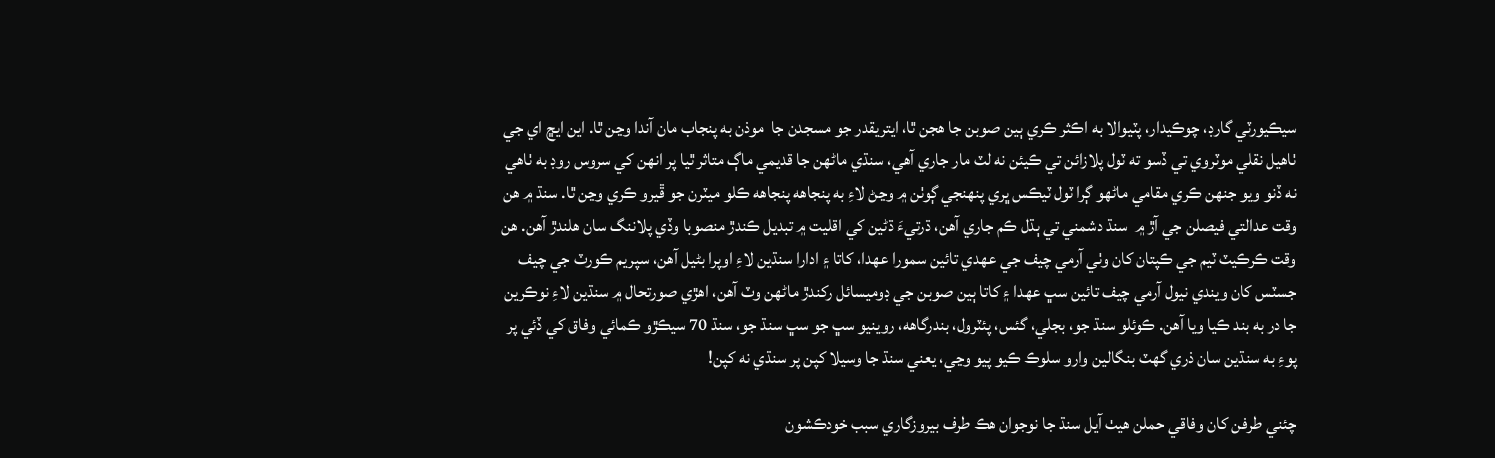سيڪيورٽي گارڊ، چوڪيدار، پٽيوالا به اڪثر ڪري ٻين صوبن جا هجن ٿا، ايتريقدر جو مسجدن جا  موذن به پنجاب مان آندا وڃن ٿا. اين ايڇ اي جي ٺاهيل نقلي موٽروي تي ڏسو ته ٽول پلازائن تي ڪيئن نه لٽ مار جاري آهي، سنڌي ماڻهن جا قديمي ماڳ متاثر ٿيا پر انهن کي سروس روڊ به ٺاهي نه ڏنو ويو جنهن ڪري مقامي ماڻهو ڳرا ٽول ٽيڪس ڀري پنهنجي ڳوٺن ۾ وڃڻ لاءِ به پنجاھه پنجاھه ڪلو ميٽرن جو ڦيرو ڪري وڃن ٿا. سنڌ ۾ هن وقت عدالتي فيصلن جي آڙ ۾  سنڌ دشمني تي ٻڌل ڪم جاري آهن، ڌرتيءَ ڌڻين کي اقليت ۾ تبديل ڪندڙ منصوبا وڏي پلاننگ سان هلندڙ آهن. هن وقت ڪرڪيٽ ٽيم جي ڪپتان کان وٺي آرمي چيف جي عهدي تائين سمورا عهدا، کاتا ۽ ادارا سنڌين لاءِ اوپرا بڻيل آهن، سپريم ڪورٽ جي چيف جسٽس کان ويندي نيول آرمي چيف تائين سڀ عهدا ۽ کاتا ٻين صوبن جي ڊوميسائل رکندڙ ماڻهن وٽ آهن، اهڙي صورتحال ۾ سنڌين لاءِ نوڪرين جا در به بند ڪيا ويا آهن. ڪوئلو سنڌ جو، بجلي، گئس، پئٽرول، بندرگاھه، روينيو سڀ جو سڀ سنڌ جو، سنڌ 70 سيڪڙو ڪمائي وفاق کي ڏئي پر پوءِ به سنڌين سان ذري گهٽ بنگالين وارو سلوڪ ڪيو پيو وڃي، يعني سنڌ جا وسيلا کپن پر سنڌي نه کپن!

چئني طرفن کان وفاقي حملن هيٺ آيل سنڌ جا نوجوان هڪ طرف بيروزگاري سبب خودڪشون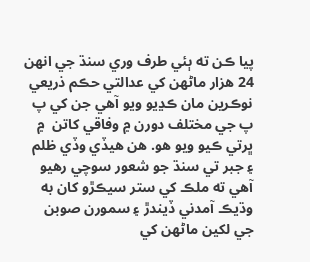پيا ڪن ته ٻئي طرف وري سنڌ جي انهن 24 هزار ماڻهن کي عدالتي حڪم ذريعي نوڪرين مان ڪڍيو ويو آهي جن کي پ پ جي مختلف دورن ۾ وفاقي کاتن  ۾ ڀرتي ڪيو ويو هو. هن هيڏي وڏي ظلم ۽ جبر تي سنڌ جو شعور سوچي رهيو آهي ته ملڪ کي ستر سيڪڙو کان به وڌيڪ آمدني ڏيندڙ ۽ سمورن صوبن جي لکين ماڻهن کي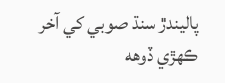پاليندڙ سنڌ صوبي کي آخر ڪهڙي ڏوھه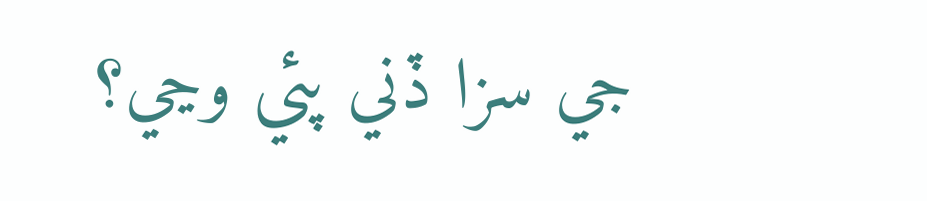جي سزا ڏني پئي وڃي؟